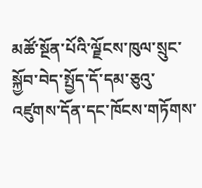མཚོ་སྔོན་པོའི་ལྗོངས་ཁུལ་སྲུང་སྐྱོབ་བེད་སྤྱོད་དོ་དམ་ཅུའུ་འཛུགས་དོན་དང་ཁོངས་གཏོགས་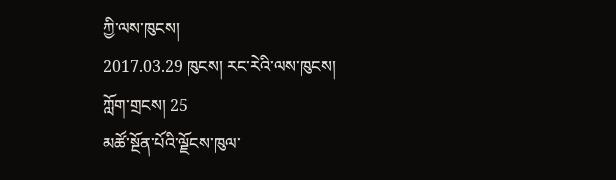ཀྱི་ལས་ཁུངས།
2017.03.29 ཁུངས། རང་རེའི་ལས་ཁུངས། ཀློག་གྲངས། 25
མཚོ་སྔོན་པོའི་ལྗོངས་ཁུལ་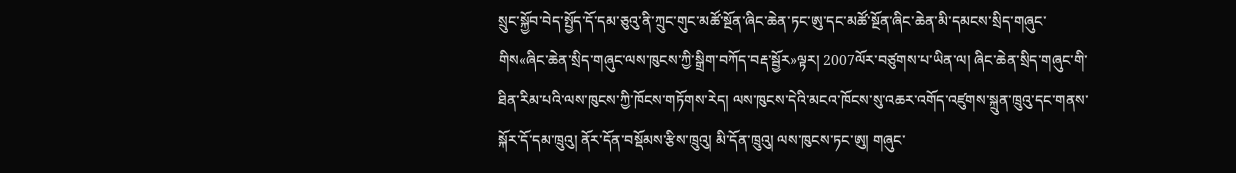སྲུང་སྐྱོབ་བེད་སྤྱོད་དོ་དམ་ཅུའུ་ནི་ཀྲུང་གུང་མཚོ་སྔོན་ཞིང་ཆེན་ཏང་ཨུ་དང་མཚོ་སྔོན་ཞིང་ཆེན་མི་དམངས་སྲིད་གཞུང་གིས«ཞིང་ཆེན་སྲིད་གཞུང་ལས་ཁུངས་ཀྱི་སྒྲིག་བཀོད་བརྡ་སྦྱོར»ལྟར། 2007ལོར་བཙུགས་པ་ཡིན་ལ། ཞིང་ཆེན་སྲིད་གཞུང་གི་ཐིན་རིམ་པའི་ལས་ཁུངས་ཀྱི་ཁོངས་གཏོགས་རེད། ལས་ཁུངས་དེའི་མངའ་ཁོངས་སུ་འཆར་འགོད་འཛུགས་སྐྲུན་ཁྲུའུ་དང་གནས་སྐོར་དོ་དམ་ཁྲུའུ། ནོར་དོན་བསྡོམས་རྩིས་ཁྲུའུ། མི་དོན་ཁྲུའུ། ལས་ཁུངས་ཏང་ཨུ། གཞུང་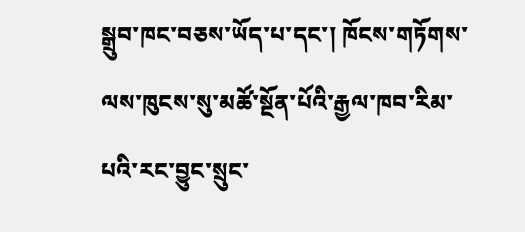སྒྲུབ་ཁང་བཅས་ཡོད་པ་དང་། ཁོངས་གཏོགས་ལས་ཁུངས་སུ་མཚོ་སྔོན་པོའི་རྒྱལ་ཁབ་རིམ་པའི་རང་བྱུང་སྲུང་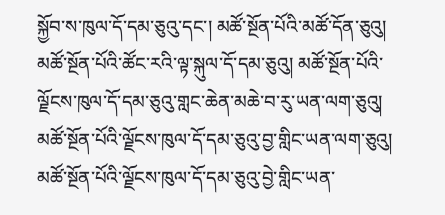སྐྱོབ་ས་ཁུལ་དོ་དམ་ཅུའུ་དང་། མཚོ་སྔོན་པོའི་མཚོ་དོན་ཅུའུ། མཚོ་སྔོན་པོའི་ཚོང་རའི་ལྟ་སྐུལ་དོ་དམ་ཅུའུ། མཚོ་སྔོན་པོའི་ལྗོངས་ཁུལ་དོ་དམ་ཅུའུ་གླང་ཆེན་མཆེ་བ་རུ་ཡན་ལག་ཅུའུ། མཚོ་སྔོན་པོའི་ལྗོངས་ཁུལ་དོ་དམ་ཅུའུ་བྱ་གླིང་ཡན་ལག་ཅུའུ། མཚོ་སྔོན་པོའི་ལྗོངས་ཁུལ་དོ་དམ་ཅུའུ་བྱེ་གླིང་ཡན་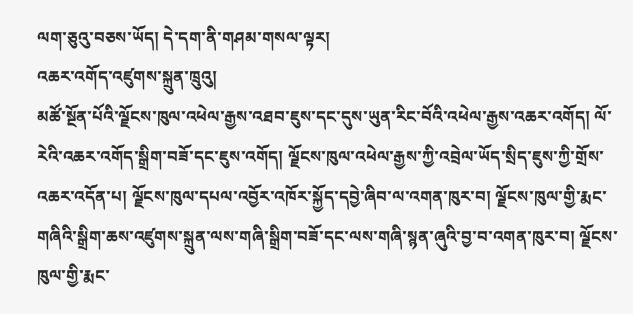ལག་ཅུའུ་བཅས་ཡོད། དེ་དག་ནི་གཤམ་གསལ་ལྟར།
འཆར་འགོད་འཛུགས་སྐྲུན་ཁྲུའུ།
མཚོ་སྔོན་པོའི་ལྗོངས་ཁུལ་འཕེལ་རྒྱས་འཐབ་ཇུས་དང་དུས་ཡུན་རིང་བོའི་འཕེལ་རྒྱས་འཆར་འགོད། ལོ་རེའི་འཆར་འགོད་སྒྲིག་བཟོ་དང་ཇུས་འགོད། ལྗོངས་ཁུལ་འཕེལ་རྒྱས་ཀྱི་འབྲེལ་ཡོད་སྲིད་ཇུས་ཀྱི་གྲོས་འཆར་འདོན་པ། ལྗོངས་ཁུལ་དཔལ་འབྱོར་འཁོར་སྐྱོད་དབྱེ་ཞིབ་ལ་འགན་ཁུར་བ། ལྗོངས་ཁུལ་གྱི་རྨང་གཞིའི་སྒྲིག་ཆས་འཛུགས་སྐྲུན་ལས་གཞི་སྒྲིག་བཟོ་དང་ལས་གཞི་སྙན་ཞུའི་བྱ་བ་འགན་ཁུར་བ། ལྗོངས་ཁུལ་གྱི་རྨང་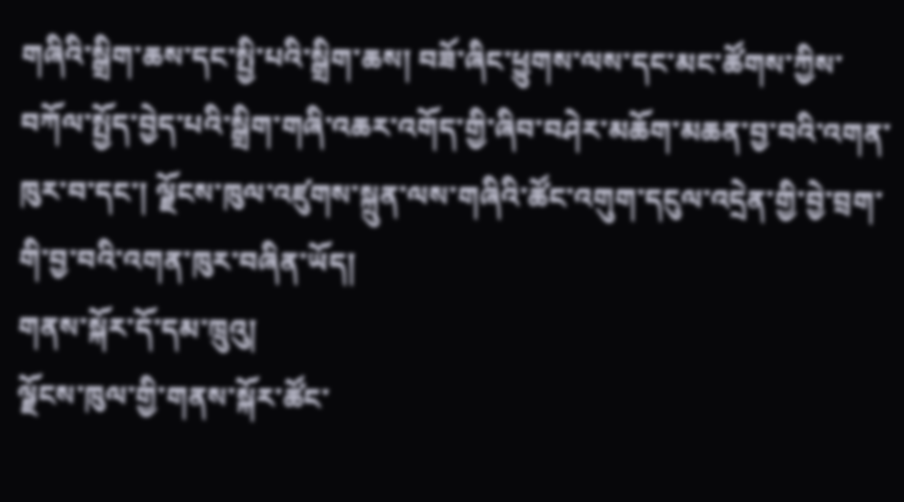གཞིའི་སྒྲིག་ཆས་དང་སྤྱི་པའི་སྒྲིག་ཆས། བཟོ་ཞིང་ཕྱུགས་ལས་དང་མང་ཚོགས་ཀྱིས་བཀོལ་སྤྱོད་བྱེད་པའི་སྒྲིག་གཞི་འཆར་འགོད་གྱི་ཞིབ་བཤེར་མཆོག་མཆན་བྱ་བའི་འགན་ཁུར་བ་དང་། ལྗོངས་ཁུལ་འཛུགས་སྐྲུན་ལས་གཞིའི་ཚོང་འགུག་དངུལ་འདྲེན་གྱི་བྱེ་བྲག་གི་བྱ་བའི་འགན་ཁུར་བཞིན་ཡོད།
གནས་སྐོར་དོ་དམ་ཁྲུའུ།
ལྗོངས་ཁུལ་གྱི་གནས་སྐོར་ཚོང་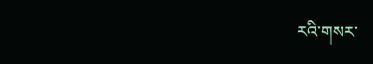རའི་གསར་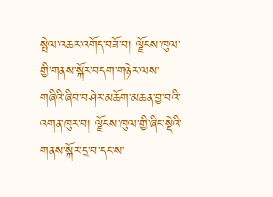སྤེལ་འཆར་འགོད་བཟོ་བ། ལྗོངས་ཁུལ་གྱི་གནས་སྐོར་བདག་གཉེར་ལས་གཞིའི་ཞིབ་བཤེར་མཆོག་མཆན་བྱ་བའི་འགན་ཁུར་བ། ལྗོངས་ཁུལ་གྱི་ཞིང་སྡེའི་གནས་སྐོར་དྲ་བ་དང་ས་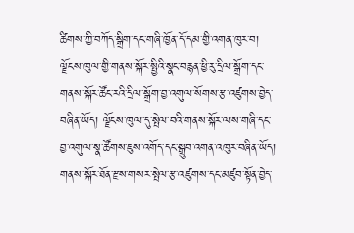ཚིགས་ཀྱི་བཀོད་སྒྲིག་དང་གཞི་ཁྱོན་དོ་དམ་གྱི་འགན་ཁུར་བ། ལྗོངས་ཁུལ་གྱི་གནས་སྐོར་སྤྱིའི་སྣང་བརྙན་ཕྱི་རུ་དྲིལ་སྒྲོག་དང་གནས་སྐོར་ཚོང་རའི་དྲིལ་སྒྲོག་བྱ་འགུལ་སོགས་རྩ་འཛུགས་བྱེད་བཞིན་ཡོད། ལྗོངས་ཁུལ་དུ་སྤེལ་བའི་གནས་སྐོར་ལས་གཞི་དང་བྱ་འགུལ་སྣ་ཚོགས་ཇུས་འགོད་དང་སྒྲུབ་འགན་འཁུར་བཞིན་ཡོད། གནས་སྐོར་ཐོན་རྫས་གསར་སྤེལ་རྩ་འཛུགས་དང་མཛུབ་སྟོན་བྱེད་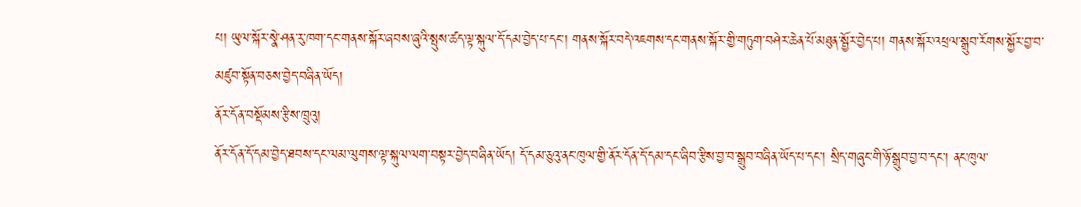པ། ཡུལ་སྐོར་སྣེ་ཤན་རུ་ཁག་དང་གནས་སྐོར་ཞབས་ཞུའི་སྤུས་ཚད་ལྟ་སྐུལ་དོ་དམ་བྱེད་པ་དང་། གནས་སྐོར་བདེ་འཇགས་དང་གནས་སྐོར་གྱི་གཏུག་བཤེར་ཆེན་པོ་མཐུན་སྦྱོར་བྱེད་པ། གནས་སྐོར་འཕྲལ་སྒྲུབ་རོགས་སྐྱོར་བྱ་བ་མཛུབ་སྟོན་བཅས་བྱེད་བཞིན་ཡོད།
ནོར་དོན་བསྡོམས་རྩིས་ཁྲུའུ།
ནོར་དོན་དོ་དམ་བྱེད་ཐབས་དང་ལམ་ལུགས་ལྟ་སྐུལ་ལག་བསྟར་བྱེད་བཞིན་ཡོད། དོ་དམ་ཅུའུ་ནང་ཁུལ་གྱི་ནོར་དོན་དོ་དམ་དང་ཞིབ་རྩིས་བྱ་བ་སྒྲུབ་བཞིན་ཡོད་པ་དང་། སྲིད་གཞུང་གི་ཉོ་སྒྲུབ་བྱ་བ་དང་། ནང་ཁུལ་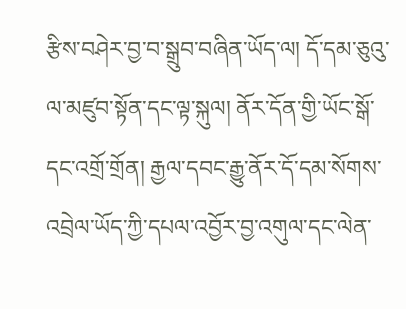རྩིས་བཤེར་བྱ་བ་སྒྲུབ་བཞིན་ཡོད་ལ། དོ་དམ་ཅུའུ་ལ་མཛུབ་སྟོན་དང་ལྟ་སྐུལ། ནོར་དོན་གྱི་ཡོང་སྒོ་དང་འགྲོ་གྲོན། རྒྱལ་དབང་རྒྱུ་ནོར་དོ་དམ་སོགས་འབྲེལ་ཡོད་ཀྱི་དཔལ་འབྱོར་བྱ་འགུལ་དང་ལེན་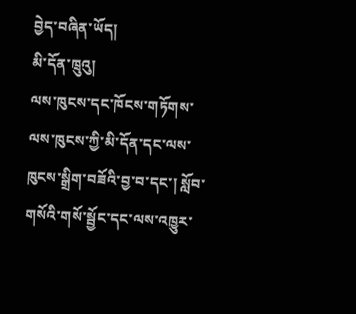བྱེད་བཞིན་ཡོད།
མི་དོན་ཁྲུའུ།
ལས་ཁུངས་དང་ཁོངས་གཏོགས་ལས་ཁུངས་ཀྱི་མི་དོན་དང་ལས་ཁུངས་སྒྲིག་བཟོའི་བྱ་བ་དང་། སློབ་གསོའི་གསོ་སྦྱོང་དང་ལས་འཁྱུར་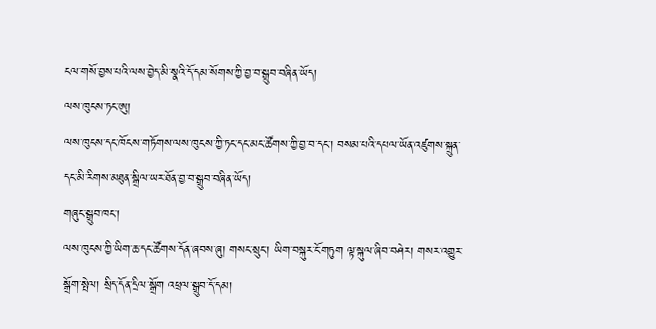ངལ་གསོ་བྱས་པའི་ལས་བྱེད་མི་སྣའི་དོ་དམ་སོགས་ཀྱི་བྱ་བ་སྒྲུབ་བཞིན་ཡོད།
ལས་ཁུངས་ཏང་ཨུ།
ལས་ཁུངས་དང་ཁོངས་གཏོགས་ལས་ཁུངས་ཀྱི་ཏང་དང་མང་ཚོགས་ཀྱི་བྱ་བ་དང་། བསམ་པའི་དཔལ་ཡོན་འཛུགས་སྐྲུན་དང་མི་རིགས་མཐུན་སྒྲིལ་ཡར་ཐོན་བྱ་བ་སྒྲུབ་བཞིན་ཡོད།
གཞུང་སྒྲུབ་ཁང་།
ལས་ཁུངས་ཀྱི་ཡིག་ཆ་དང་ཚོགས་དོན་ཞབས་ཞུ། གསང་སྲུང་། ཡིག་བསྐུར་ངོ་གཏུག ལྟ་སྐུལ་ཞིབ་བཤེར། གསར་འགྱུར་སྒྲོག་སྤེལ། སྲིད་དོན་དྲིལ་སྒྲོག འཕྲལ་སྒྲུབ་དོ་དམ།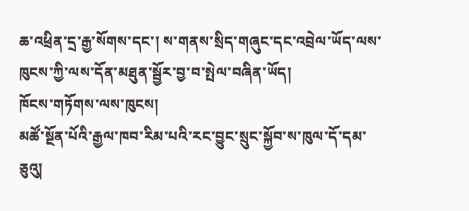ཆ་འཕྲིན་དྲ་རྒྱ་སོགས་དང་། ས་གནས་སྲིད་གཞུང་དང་འབྲེལ་ཡོད་ལས་ཁུངས་ཀྱི་ལས་དོན་མཐུན་སྦྱོར་བྱ་བ་སྤེལ་བཞིན་ཡོད།
ཁོངས་གཏོགས་ལས་ཁུངས།
མཚོ་སྔོན་པོའི་རྒྱལ་ཁབ་རིམ་པའི་རང་བྱུང་སྲུང་སྐྱོབ་ས་ཁུལ་དོ་དམ་ཅུའུ།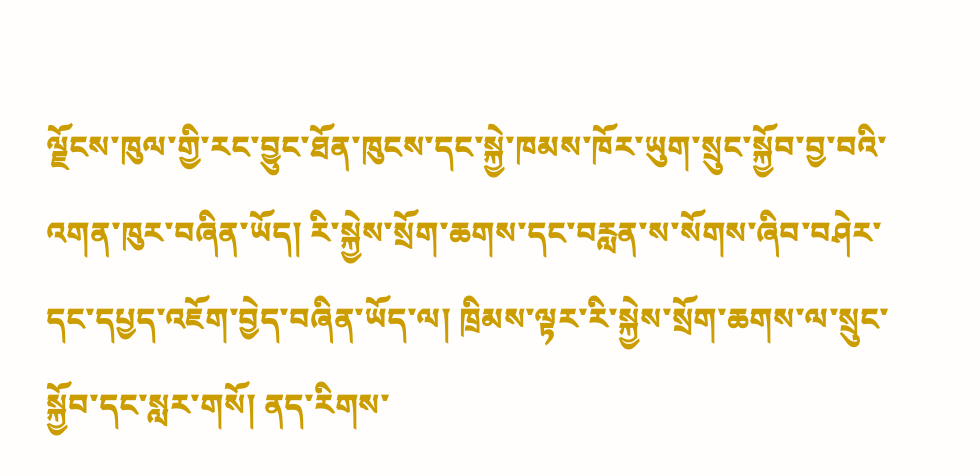ལྗོངས་ཁུལ་གྱི་རང་བྱུང་ཐོན་ཁུངས་དང་སྐྱེ་ཁམས་ཁོར་ཡུག་སྲུང་སྐྱོབ་བྱ་བའི་འགན་ཁུར་བཞིན་ཡོད། རི་སྐྱེས་སྲོག་ཆགས་དང་བརླན་ས་སོགས་ཞིབ་བཤེར་དང་དཔྱད་འཇོག་བྱེད་བཞིན་ཡོད་ལ། ཁྲིམས་ལྟར་རི་སྐྱེས་སྲོག་ཆགས་ལ་སྲུང་སྐྱོབ་དང་སླར་གསོ། ནད་རིགས་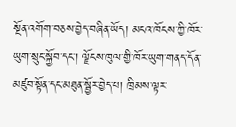སྔོན་འགོག་བཅས་བྱེད་བཞིན་ཡོད། མངའ་ཁོངས་ཀྱི་ཁོར་ཡུག་སྲུང་སྐྱོབ་དང་། ལྗོངས་ཁུལ་གྱི་ཁོར་ཡུག་གནད་དོན་མཛུབ་སྟོན་དང་མཐུན་སྦྱོར་བྱེད་པ། ཁྲིམས་ལྟར་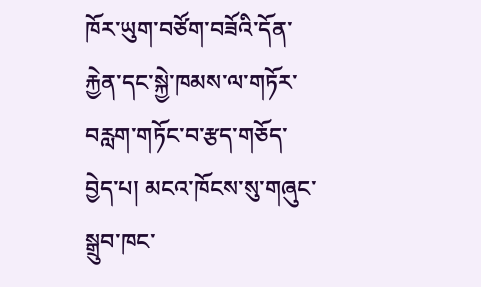ཁོར་ཡུག་བཙོག་བཟོའི་དོན་རྐྱེན་དང་སྐྱེ་ཁམས་ལ་གཏོར་བརླག་གཏོང་བ་རྩད་གཅོད་བྱེད་པ། མངའ་ཁོངས་སུ་གཞུང་སྒྲུབ་ཁང་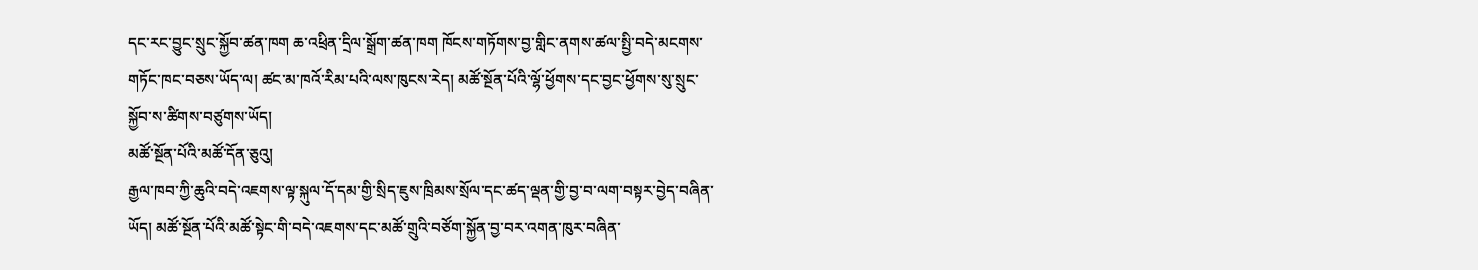དང་རང་བྱུང་སྲུང་སྐྱོབ་ཚན་ཁག ཆ་འཕྲིན་དྲིལ་སྒྲོག་ཚན་ཁག ཁོངས་གཏོགས་བྱ་གླིང་ནགས་ཚལ་སྤྱི་བདེ་མངགས་གཏོང་ཁང་བཅས་ཡོད་ལ། ཚང་མ་ཁའོ་རིམ་པའི་ལས་ཁུངས་རེད། མཚོ་སྔོན་པོའི་ལྷོ་ཕྱོགས་དང་བྱང་ཕྱོགས་སུ་སྲུང་སྐྱོབ་ས་ཚིགས་བཙུགས་ཡོད།
མཚོ་སྔོན་པོའི་མཚོ་དོན་ཅུའུ།
རྒྱལ་ཁབ་ཀྱི་ཆུའི་བདེ་འཇགས་ལྟ་སྐུལ་དོ་དམ་གྱི་སྲིད་ཇུས་ཁྲིམས་སྲོལ་དང་ཚད་ལྡན་གྱི་བྱ་བ་ལག་བསྟར་བྱེད་བཞིན་ཡོད། མཚོ་སྔོན་པོའི་མཚོ་སྟེང་གི་བདེ་འཇགས་དང་མཚོ་གྲུའི་བཙོག་སྐྱོན་བྱ་བར་འགན་ཁུར་བཞིན་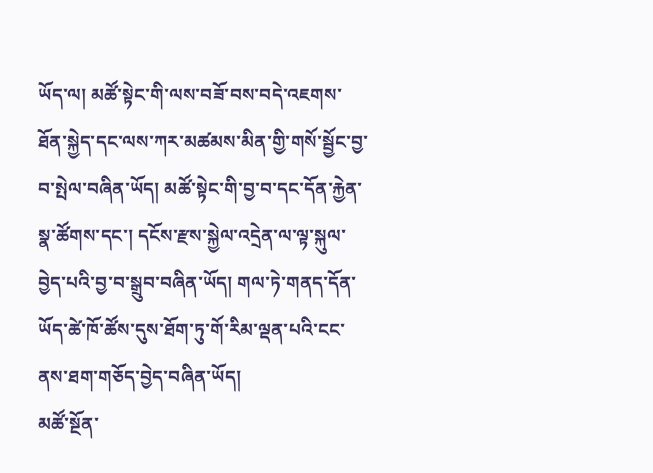ཡོད་ལ། མཚོ་སྟེང་གི་ལས་བཟོ་བས་བདེ་འཇགས་ཐོན་སྐྱེད་དང་ལས་ཀར་མཚམས་མིན་གྱི་གསོ་སྦྱོང་བྱ་བ་སྤེལ་བཞིན་ཡོད། མཚོ་སྟེང་གི་བྱ་བ་དང་དོན་རྐྱེན་སྣ་ཚོགས་དང་། དངོས་རྫས་སྐྱེལ་འདྲེན་ལ་ལྟ་སྐུལ་བྱེད་པའི་བྱ་བ་སྒྲུབ་བཞིན་ཡོད། གལ་ཏེ་གནད་དོན་ཡོད་ཚེ་ཁོ་ཚོས་དུས་ཐོག་ཏུ་གོ་རིམ་ལྡན་པའི་ངང་ནས་ཐག་གཅོད་བྱེད་བཞིན་ཡོད།
མཚོ་སྔོན་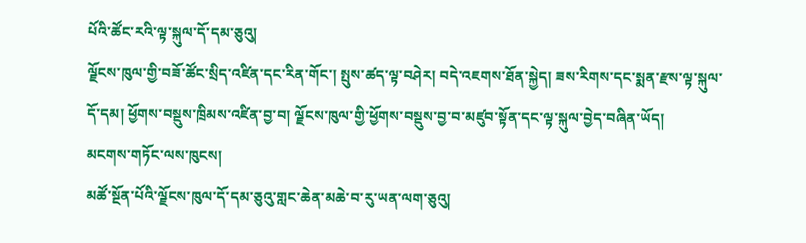པོའི་ཚོང་རའི་ལྟ་སྐུལ་དོ་དམ་ཅུའུ།
ལྗོངས་ཁུལ་གྱི་བཟོ་ཚོང་སྲིད་འཛིན་དང་རིན་གོང་། སྤུས་ཚད་ལྟ་བཤེར། བདེ་འཇགས་ཐོན་སྐྱེད། ཟས་རིགས་དང་སྨན་རྫས་ལྟ་སྐུལ་དོ་དམ། ཕྱོགས་བསྡུས་ཁྲིམས་འཛིན་བྱ་བ། ལྗོངས་ཁུལ་གྱི་ཕྱོགས་བསྡུས་བྱ་བ་མཛུབ་སྟོན་དང་ལྟ་སྐུལ་བྱེད་བཞིན་ཡོད།
མངགས་གཏོང་ལས་ཁུངས།
མཚོ་སྔོན་པོའི་ལྗོངས་ཁུལ་དོ་དམ་ཅུའུ་གླང་ཆེན་མཆེ་བ་རུ་ཡན་ལག་ཅུའུ།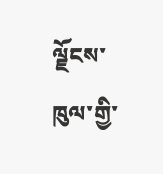ལྗོངས་ཁུལ་གྱི་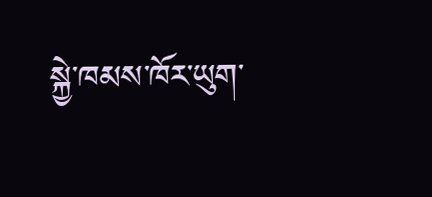སྐྱེ་ཁམས་ཁོར་ཡུག་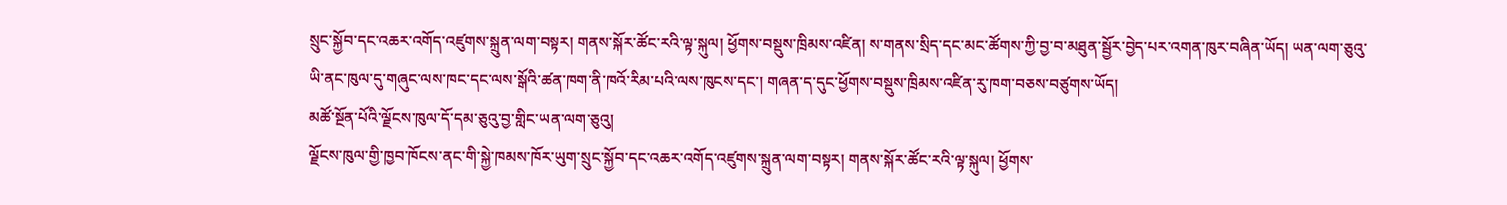སྲུང་སྐྱོབ་དང་འཆར་འགོད་འཛུགས་སྐྲུན་ལག་བསྟར། གནས་སྐོར་ཚོང་རའི་ལྟ་སྐུལ། ཕྱོགས་བསྡུས་ཁྲིམས་འཛིན། ས་གནས་སྲིད་དང་མང་ཚོགས་ཀྱི་བྱ་བ་མཐུན་སྦྱོར་བྱེད་པར་འགན་ཁུར་བཞིན་ཡོད། ཡན་ལག་ཅུའུ་ཡི་ནང་ཁུལ་དུ་གཞུང་ལས་ཁང་དང་ལས་སྒོའི་ཚན་ཁག་ནི་ཁའོ་རིམ་པའི་ལས་ཁུངས་དང་། གཞན་ད་དུང་ཕྱོགས་བསྡུས་ཁྲིམས་འཛིན་རུ་ཁག་བཅས་བཙུགས་ཡོད།
མཚོ་སྔོན་པོའི་ལྗོངས་ཁུལ་དོ་དམ་ཅུའུ་བྱ་གླིང་ཡན་ལག་ཅུའུ།
ལྗོངས་ཁུལ་གྱི་ཁྱབ་ཁོངས་ནང་གི་སྐྱེ་ཁམས་ཁོར་ཡུག་སྲུང་སྐྱོབ་དང་འཆར་འགོད་འཛུགས་སྐྲུན་ལག་བསྟར། གནས་སྐོར་ཚོང་རའི་ལྟ་སྐུལ། ཕྱོགས་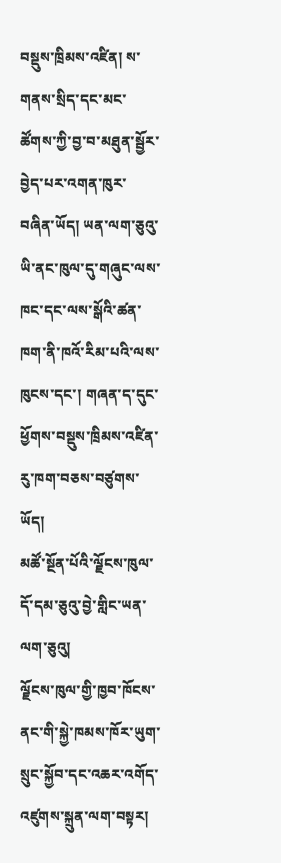བསྡུས་ཁྲིམས་འཛིན། ས་གནས་སྲིད་དང་མང་ཚོགས་ཀྱི་བྱ་བ་མཐུན་སྦྱོར་བྱེད་པར་འགན་ཁུར་བཞིན་ཡོད། ཡན་ལག་ཅུའུ་ཡི་ནང་ཁུལ་དུ་གཞུང་ལས་ཁང་དང་ལས་སྒོའི་ཚན་ཁག་ནི་ཁའོ་རིམ་པའི་ལས་ཁུངས་དང་། གཞན་ད་དུང་ཕྱོགས་བསྡུས་ཁྲིམས་འཛིན་རུ་ཁག་བཅས་བཙུགས་ཡོད།
མཚོ་སྔོན་པོའི་ལྗོངས་ཁུལ་དོ་དམ་ཅུའུ་བྱེ་གླིང་ཡན་ལག་ཅུའུ།
ལྗོངས་ཁུལ་གྱི་ཁྱབ་ཁོངས་ནང་གི་སྐྱེ་ཁམས་ཁོར་ཡུག་སྲུང་སྐྱོབ་དང་འཆར་འགོད་འཛུགས་སྐྲུན་ལག་བསྟར།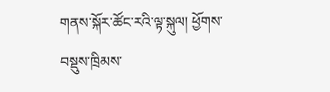གནས་སྐོར་ཚོང་རའི་ལྟ་སྐུལ། ཕྱོགས་བསྡུས་ཁྲིམས་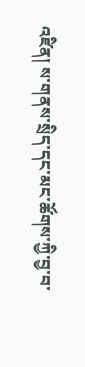འཛིན། ས་གནས་སྲིད་དང་མང་ཚོགས་ཀྱི་བྱ་བ་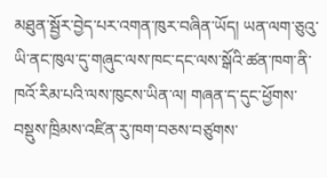མཐུན་སྦྱོར་བྱེད་པར་འགན་ཁུར་བཞིན་ཡོད། ཡན་ལག་ཅུའུ་ཡི་ནང་ཁུལ་དུ་གཞུང་ལས་ཁང་དང་ལས་སྒོའི་ཚན་ཁག་ནི་ཁའོ་རིམ་པའི་ལས་ཁུངས་ཡིན་ལ། གཞན་ད་དུང་ཕྱོགས་བསྡུས་ཁྲིམས་འཛིན་རུ་ཁག་བཅས་བཙུགས་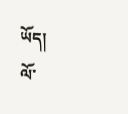ཡོད།
ལོ་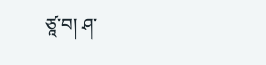ཙཱ་བ། ཤ་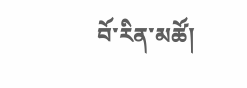བོ་རིན་མཚོ།